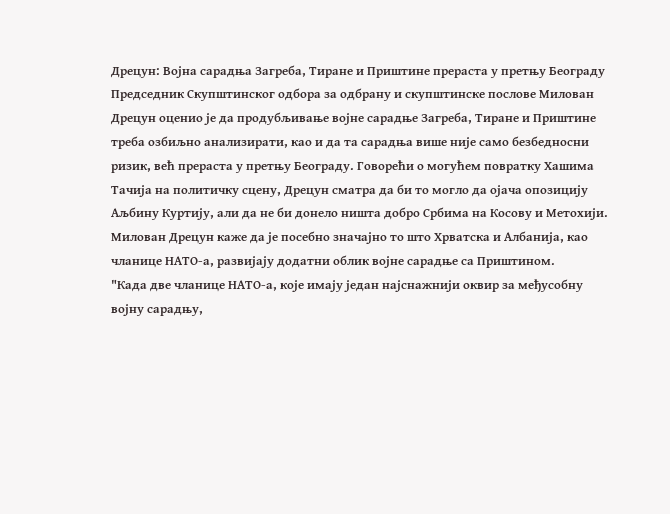Дрецун: Војна сарадња Загреба, Тиране и Приштине прераста у претњу Београду
Председник Скупштинског одбора за одбрану и скупштинске послове Милован Дрецун оценио је да продубљивање војне сарадње Загреба, Тиране и Приштине треба озбиљно анализирати, као и да та сарадња више није само безбедносни ризик, већ прераста у претњу Београду. Говорећи о могућем повратку Хашима Тачија на политичку сцену, Дрецун сматра да би то могло да ојача опозицију Аљбину Куртију, али да не би донело ништа добро Србима на Косову и Метохији.
Милован Дрецун каже да је посебно значајно то што Хрватска и Албанија, као чланице НАТО-а, развијају додатни облик војне сарадње са Приштином.
"Када две чланице НАТО-а, које имају један најснажнији оквир за међусобну војну сарадњу,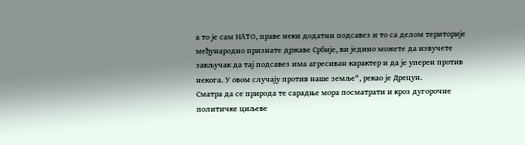а то је сам НАТО, праве неки додатни подсавез и то са делом територије међународно признате државе Србије, ви једино можете да извучете закључак да тај подсавез има агресиван карактер и да је уперен против некога. У овом случају против наше земље", рекао је Дрецун.
Сматра да се природа те сарадње мора посматрати и кроз дугорочне политичке циљеве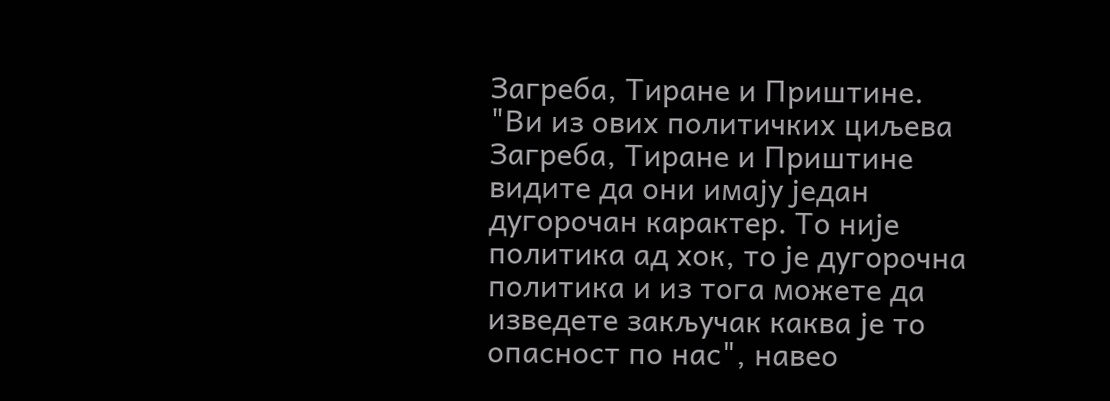Загреба, Тиране и Приштине.
"Ви из ових политичких циљева Загреба, Тиране и Приштине видите да они имају један дугорочан карактер. То није политика ад хок, то је дугорочна политика и из тога можете да изведете закључак каква је то опасност по нас", навео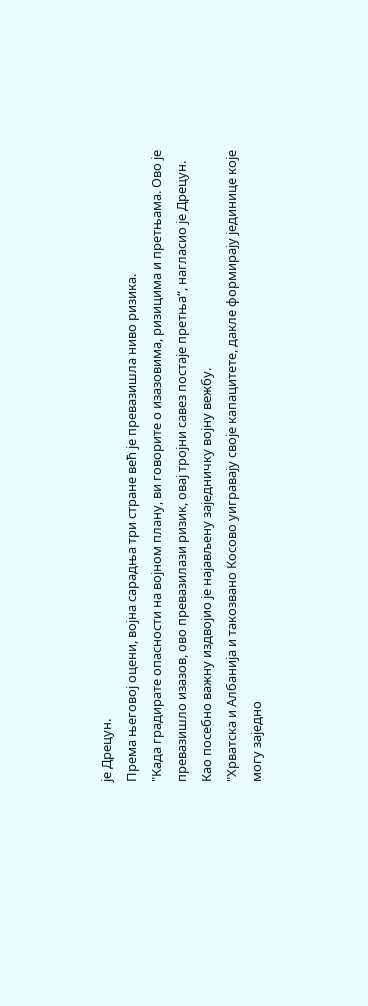је Дрецун.
Према његовој оцени, војна сарадња три стране већ је превазишла ниво ризика.
"Када градирате опасности на војном плану, ви говорите о изазовима, ризицима и претњама. Ово је превазишло изазов, ово превазилази ризик, овај тројни савез постаје претња“, нагласио је Дрецун.
Као посебно важну издвојио је најављену заједничку војну вежбу.
"Хрватска и Албанија и такозвано Косово уигравају своје капацитете, дакле формирају јединице које могу заједно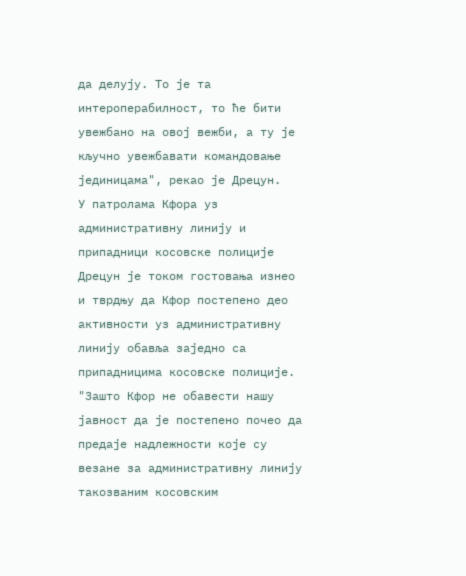да делују. То је та интероперабилност, то ће бити увежбано на овој вежби, а ту је кључно увежбавати командовање јединицама", рекао је Дрецун.
У патролама Кфора уз административну линију и припадници косовске полиције
Дрецун је током гостовања изнео и тврдњу да Кфор постепено део активности уз административну линију обавља заједно са припадницима косовске полиције.
"Зашто Кфор не обавести нашу јавност да је постепено почео да предаје надлежности које су везане за административну линију такозваним косовским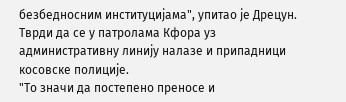безбедносним институцијама", упитао је Дрецун.
Тврди да се у патролама Кфора уз административну линију налазе и припадници косовске полиције.
"То значи да постепено преносе и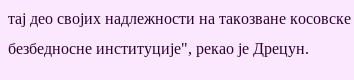тај део својих надлежности на такозване косовске безбедносне институције", рекао је Дрецун.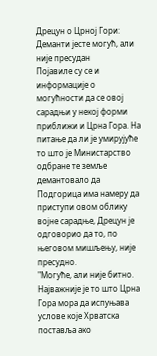Дрецун о Црној Гори: Деманти јесте могућ, али није пресудан
Појавиле су се и информације о могућности да се овој сарадњи у некој форми приближи и Црна Гора. На питање да ли је умирујуће то што је Министарство одбране те земље демантовало да Подгорица има намеру да приступи овом облику војне сарадње, Дрецун је одговорио да то, по његовом мишљењу, није пресудно.
"Могуће, али није битно. Најважније је то што Црна Гора мора да испуњава услове које Хрватска поставља ако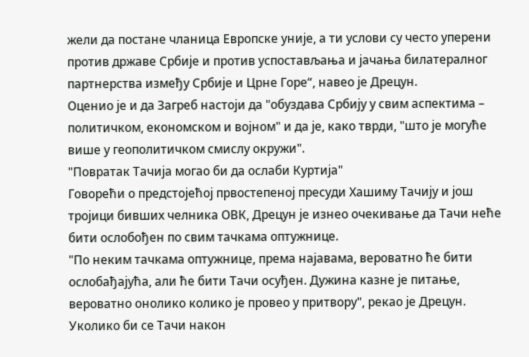жели да постане чланица Европске уније, а ти услови су често уперени против државе Србије и против успостављања и јачања билатералног партнерства између Србије и Црне Горе“, навео је Дрецун.
Оценио је и да Загреб настоји да "обуздава Србију у свим аспектима – политичком, економском и војном" и да је, како тврди, "што је могуће више у геополитичком смислу окружи".
"Повратак Тачија могао би да ослаби Куртија"
Говорећи о предстојећој првостепеној пресуди Хашиму Тачију и још тројици бивших челника ОВК, Дрецун је изнео очекивање да Тачи неће бити ослобођен по свим тачкама оптужнице.
"По неким тачкама оптужнице, према најавама, вероватно ће бити ослобађајућа, али ће бити Тачи осуђен. Дужина казне је питање, вероватно онолико колико је провео у притвору", рекао је Дрецун.
Уколико би се Тачи након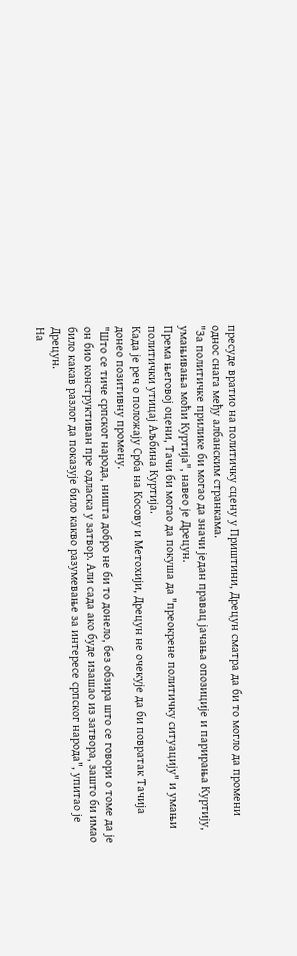пресуде вратио на политичку сцену у Приштини, Дрецун сматра да би то могло да промени однос снага међу албанским странкама.
"За политичке прилике би могао да значи један правац јачања опозиције и парирања Куртију, умањивања моћи Куртија", навео је Дрецун.
Према његовој оцени, Тачи би могао да покуша да "преокрене политичку ситуацију" и умањи политички утицај Аљбина Куртија.
Када је реч о положају Срба на Косову и Метохији, Дрецун не очекује да би повратак Тачија донео позитивну промену.
"Што се тиче српског народа, ништа добро не би то донело, без обзира што се говори о томе да је он био конструктиван пре одласка у затвор. Али сада ако буде изашао из затвора, зашто би имао било какав разлог да показује било какво разумевање за интересе српског народа", упитао је Дрецун.
На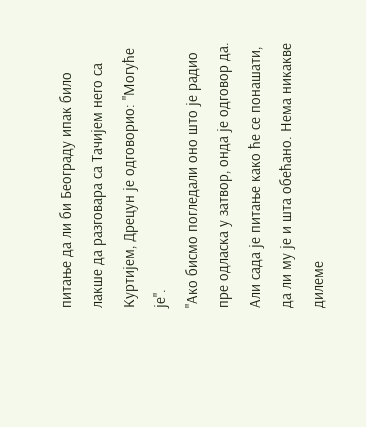питање да ли би Београду ипак било лакше да разговара са Тачијем него са Куртијем, Дрецун је одговорио: "Могуће је".
"Ако бисмо погледали оно што је радио пре одласка у затвор, онда је одговор да. Али сада је питање како ће се понашати, да ли му је и шта обећано. Нема никакве дилеме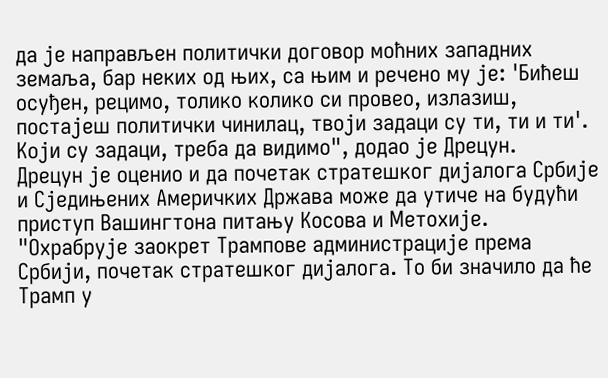да је направљен политички договор моћних западних земаља, бар неких од њих, са њим и речено му је: 'Бићеш осуђен, рецимо, толико колико си провео, излазиш, постајеш политички чинилац, твоји задаци су ти, ти и ти'. Који су задаци, треба да видимо", додао је Дрецун.
Дрецун је оценио и да почетак стратешког дијалога Србије и Сједињених Америчких Држава може да утиче на будући приступ Вашингтона питању Косова и Метохије.
"Охрабрује заокрет Трампове администрације према Србији, почетак стратешког дијалога. То би значило да ће Трамп у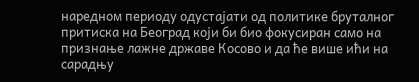наредном периоду одустајати од политике бруталног притиска на Београд који би био фокусиран само на признање лажне државе Косово и да ће више ићи на сарадњу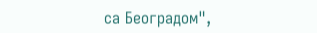са Београдом",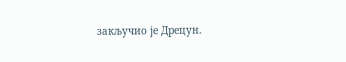закључио је Дрецун.